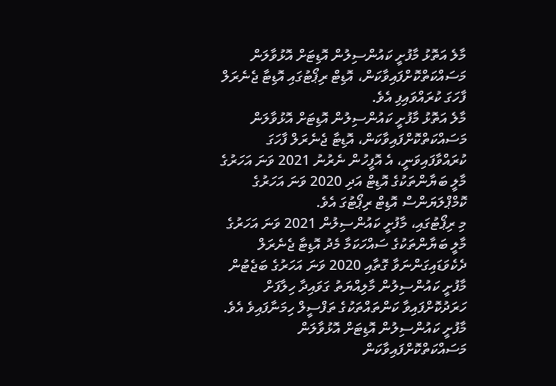މާލެ އަތޮޅު މާފުށީ ކައުންސިލުން އޮޑިޓަށް އޮޅުވާލަން މަސައްކަތްކޮށްފައިވާކަން، އޮޑިޓް ރިޕޯޓުގައި އޮޑިޓާ ޖެނެރަލް ފާހަގަ ކުރައްވައިފި އެވެ.
މާލެ އަތޮޅު މާފުށީ ކައުންސިލުން އޮޑިޓަށް އޮޅުވާލަން މަސައްކަތްކޮށްފައިވާކަން، އޮޑިޓާ ޖެނެރަލް ފާހަގަ ކުރައްވާފައިވަނީ، އެ އޮފީހުން ނެރުނު 2021 ވަނަ އަހަރުގެ މާލީ ބަޔާންތަކުގެ އޮޑިޓް އަދި 2020 ވަނަ އަހަރުގެ ކޮމްޕްލަޔަންސް އޮޑިޓް ރިޕޯޓުގަ އެވެ.
މި ރިޕޯޓުގައި، މާފުށީ ކައުންސިލުން 2021 ވަނަ އަހަރުގެ މާލީ ބަޔާންތަކުގެ ސައްހަކަމާ މެދު އޮޑިޓާ ޖެނެރަލް ދެކެވަޑައިގަންނަވާ ގޮތާއި 2020 ވަނަ އަހަރުގެ ބަޖެޓުން މާފުށީ ކައުންސިލުން މާލިއްޔަތު ގަވައިދާ ހިލާފަށް ހަރަދުކޮށްފައިވާ ކަންތައްތަކުގެ ތަފްސީލް ހިމަނާފައިވެ އެވެ.
މާފުށީ ކައުންސިލުން އޮޑިޓަށް އޮޅުވާލަން މަސައްކަތްކޮށްފައިވާކަން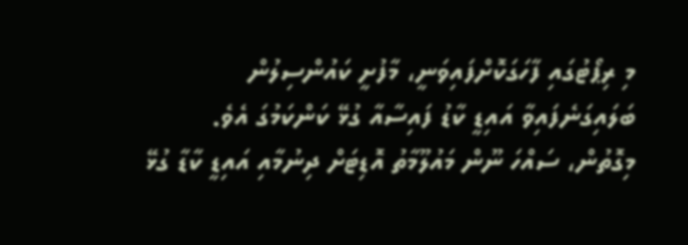މި ރިޕޯޓުގައި ފާހަގަކޮށްފައިވަނީ، މާފުށީ ކައުންސިލުން ބަލައިގަނެފައިވާ އައިޑީ ކާޑު ފައިސާއާ ގުޅޭ ކަންކަމުގަ އެވެ.
މިގޮތުން، ސައްހަ ނޫން މައުލޫމާތު އޮޑިޓަށް ދިނުމާއި އައިޑީ ކާޑާ ގުޅޭ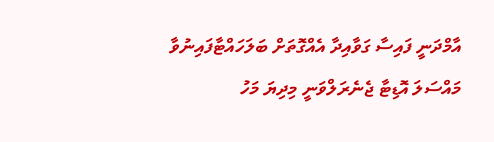އާމްދަނީ ފައިސާ ގަވާއިދާ އެއްގޮތަށް ބަލަހައްޓާފައިނުވާ މައްސަލަ އޮޑިޓާ ޖެނެރަލްވަނީ މިދިޔަ މަހު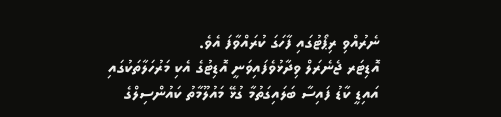ނެރުއްވި ރިޕޯޓުގައި ފާހަގަ ކުރައްވާފަ އެވެ.
އޮޑިޓަރ ޖެނެރަލް ވިދާޅުވެފައިވަނީ އޮޑިޓުގެ އެކި މަރުހަލާތަކުގައި އައިޑީ ކާޑު ފައިސާ ބަލައިގަތުމާ ގުޅޭ މައުލޫމާތު ކައުންސިލްގެ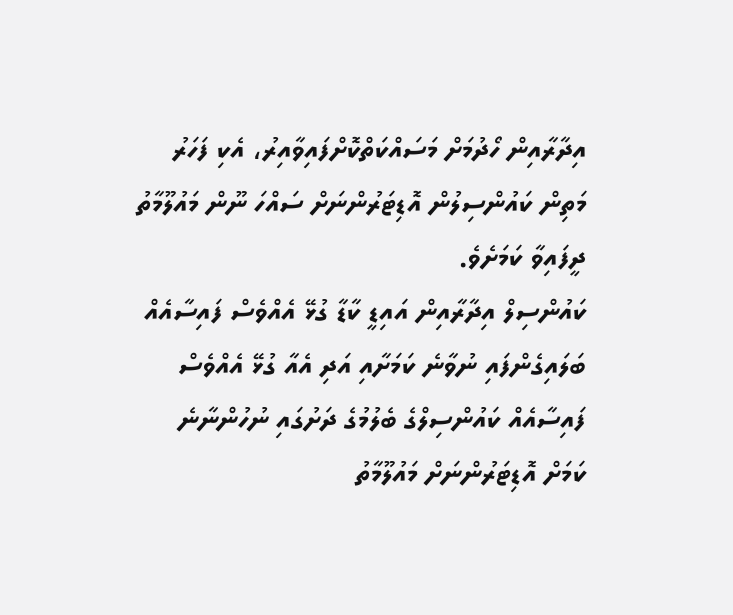އިދާރާއިން ހޯދުމަށް މަސައްކަތްކޮށްފައިވާއިރު، އެކި ފަހަރު މަތިން ކައުންސިލުން އޮޑިޓަރުންނަށް ސައްހަ ނޫން މައުލޫމާތު ދީފައިވާ ކަމަށެވެ.
ކައުންސިލް އިދާރާއިން އައިޑީ ކާޑާ ގުޅޭ އެއްވެސް ފައިސާއެއް ބަލައިގެންފައި ނުވާނެ ކަމަށާއި އަދި އެއާ ގުޅޭ އެއްވެސް ފައިސާއެއް ކައުންސިލްގެ ބެލުމުގެ ދަށުގައި ނުހުންނާނެ ކަމަށް އޮޑިޓަރުންނަށް މައުލޫމާތު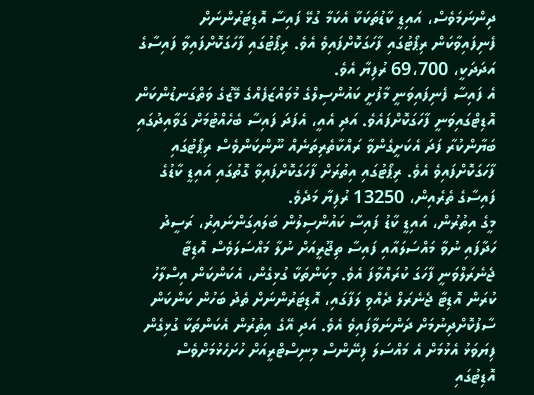ދިންނަމަވެސް، އައިޑީ ކާޑުތަކަކާ އެކަމާ ގުޅޭ ފައިސާ އޮޑިޓަރުންނަށް ފެނިފައިވާކަން ރިޕޯޓުގައި ފާހަގަކޮށްފައިވެ އެވެ. ރިޕޯޓުގައި ފާހަގަކޮށްފައިވާ ފައިސާގެ އަދަދަކީ، 69،700 ރުފިޔާ އެވެ.
އެ ފައިސާ ފެނިފައިވަނީ މާފުށީ ކައުންސިލްގެ މުވައްޒަފެއްގެ މޭޒުގެ ވަތްގަނޑުންކަން އޮޑިޓްގައިވަނީ ފާހަގަކޮށްފައެވެ. އަދި އެއީ، އެފަދަ ފައިސާ ބެހެއްޓުމަށް ގަވާއިދުގައި ބަޔާންކުރާ ފަދަ އެކަށީގެންވާ ރައްކާތެރިތަނެއް ނޫންކަންވެސް ރިޕޯޓުގައި ފާހަގަކޮށްފައިވެ އެވެ. ރިޕޯޓުގައި އިތުރަށް ފާހަގަކޮށްފައިވާ ގޮތުގައި އައިޑީ ކާޑުގެ ފައިސާގެ ތެރެއިން، 13250 ރުފިޔާ މަދެވެ.
މީގެ އިތުރުން، އައިޑީ ކާޑު ފައިސާ ކައުންސިލުން ބަލައިގަންނައިރު، ރަސީދު ހަދާފައި ނުވާ މައްސަލައާއި ފައިސާ ތިޖޫރީއަށް ނުލާ މައްސަލަވެސް އޮޑިޓާ ޖެނެރަލްވަނީ ފާހަގަ ކުރައްވާފަ އެވެ. މިކަންތަކާ ގުޅިގެން، އެކަންކަން އިސްލާހު ކުރަން އޮޑިޓާ ޖެނެރަލް ދެއްވި ލަފާގައި، އޮޑިޓަރުންނަށް ތެދު ބަހުން ކަންކަން ސާފުކޮށްދިނުމަށް ދަންނަވާފައިވެ އެވެ. އަދި އޭގެ އިތުރުން އެކަންތަކާ ގުޅިގެން ފިޔަވަޅު އެޅުމަށް އެ މައްސަލަ ފިނޭންސް މިނިސްޓްރީއަށް ހުށަހެޅުމަށްވެސް އޮޑިޓުގައި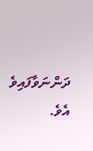ދަންނަވާފައިވެ އެވެ.